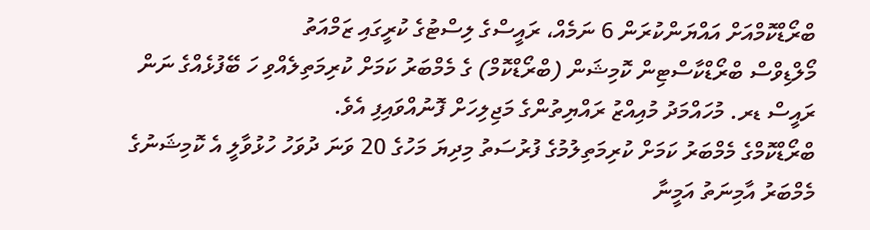ބްރޯޑްކޮމްއަށް އައްޔަންކުރަން 6 ނަމެއް، ރައީސްގެ ލިސްޓުގެ ކުރީގައި ޒަމްއަތު
މޯލްޑިވްސް ބްރޯޑްކާސްޓިން ކޮމިޝަން (ބްރޯޑްކޮމް) ގެ މެމްބަރު ކަމަށް ކުރިމަތިލެއްވި ހަ ބޭފުޅެއްގެ ނަން ރައީސް ޑރ. މުހައްމަދު މުއިއްޒު ރައްޔިތުންގެ މަޖިލިހަށް ފޮނުއްވައިފި އެވެ.
ބްރޯޑްކޮމްގެ މެމްބަރު ކަމަށް ކުރިމަތިލުމުގެ ފުރުސަތު މިދިޔަ މަހުގެ 20 ވަނަ ދުވަހު ހުޅުވާލީ އެ ކޮމިޝަނުގެ މެމްބަރު އާމިނަތު އަމީނާ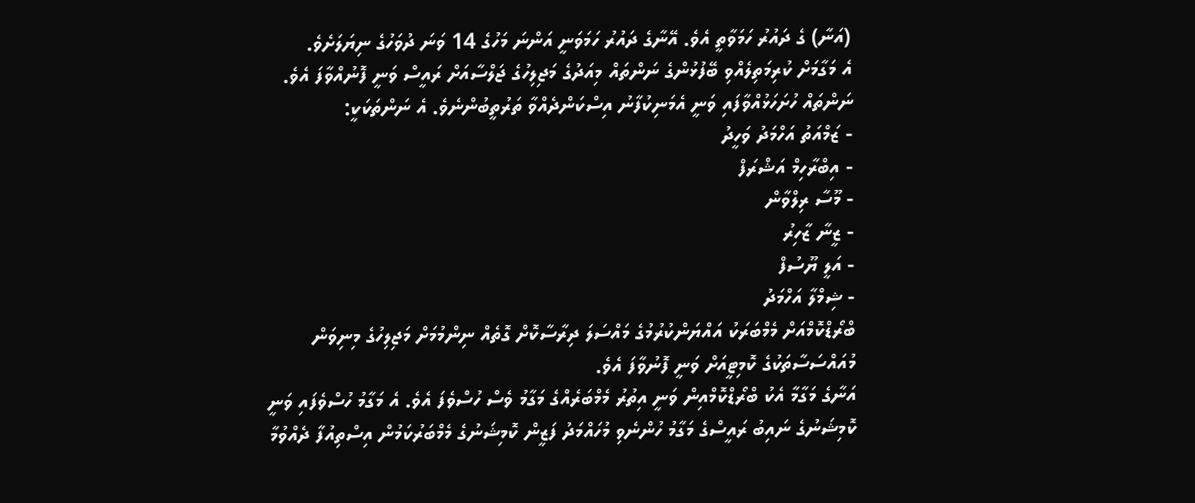(އަނާ) ގެ ދައުރު ހަމަވާތީ އެވެ. އޭނާގެ ދައުރު ހަމަވަނީ އަންނަ މަހުގެ 14 ވަނަ ދުވަހުގެ ނިޔަލަށެވެ.
އެ މަގާމަށް ކުރިމަތިލެއްވި ބޭފުޅުންގެ ނަންތައް މިއަދުގެ މަޖިލިހުގެ ޖަލްސާއަށް ރައީސް ވަނީ ފޮނުއްވާފަ އެވެ. ނަންތައް ހުށަހަޅުއްވާފައި ވަނީ އެމަނިކުފާނު އިސްކަންދެއްވާ ތަރުތީބުންނެވެ. އެ ނަންތަކަކީ:
- ޒަމްއަތު އަހްމަދު ވަހީދު
- އިބްރާހިމް އަޝްރަފް
- މޫސާ ރިލްވާން
- ޒީނާ ޒާހިރު
- އަލީ ޔޫސުފް
- ޝިމްލާ އަހްމަދު
ބްރޯޑްކޮމްއަށް މެމްބަރަކު އައްޔަންކުރުމުގެ މައްސަލަ ދިރާސާކޮށް ގޮތެއް ނިންމުމަށް މަޖިލިހުގެ މިނިވަން މުއައްސަސާތަކުގެ ކޮމިޓީއަށް ވަނީ ފޮނުވާފަ އެވެ.
އަނާގެ މަގާމާ އެކު ބްރޯޑްކޮމްއިން ވަނީ އިތުރު މެމްބަރެއްގެ މަގާމު ވެސް ހުސްވެފަ އެވެ. އެ މަގާމު ހުސްވެފައި ވަނީ ކޮމިޝަނުގެ ނައިބު ރައީސްގެ މަގާމު ހުންނެވި މުހައްމަދު ފަޒީން ކޮމިޝަނުގެ މެމްބަރުކަމުން އިސްތިއުފާ ދެއްވުމާ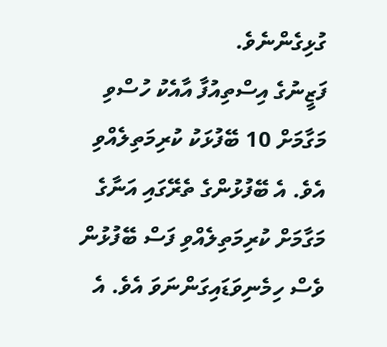ގުޅިގެންނެވެ.
ފަޒީނުގެ އިސްތިއުފާ އާއެކު ހުސްވި މަގާމަށް 10 ބޭފުޅަކު ކުރިމަތިލެއްވި އެވެ. އެ ބޭފުޅުންގެ ތެރޭގައި އަނާގެ މަގާމަށް ކުރިމަތިލެއްވި ފަސް ބޭފުޅުން ވެސް ހިމެނިވަޑައިގަންނަވަ އެވެ. އެ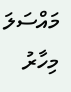މައްސަލަ މިހާރު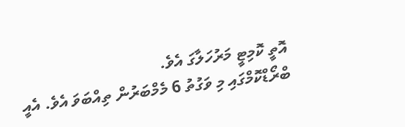އޮތީ ކޮމިޓީ މަރުހަލާގަ އެވެ.
ބްރޯޑްކޮމްގައި މި ވަގުތު 6 މެމްބަރުން ތިއްބަވަ އެވެ. އެއީ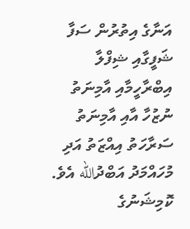އަނާގެ އިތުރުން ސަފާ ޝަފީގާއި ޝިފްލާ އިބްރާހީމާއި އާމިނަތު ނުޒުހާ އާއި އާމިނަތު ސަރާހަތު އިއްޒަތު އަދި މުހައްމަދު އަބްދުالله އެވެ. ކޮމިޝަނުގެ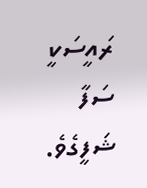ރައީސަކީ ސަފާ ޝަފީގެވެ.